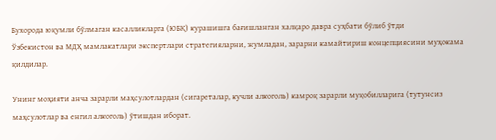Бухорода юқумли бўлмаган касалликларга (ЮБҚ) курашишга бағишланган халқаро давра суҳбати бўлиб ўтди
Ўзбекистон ва МДҲ мамлакатлари экспертлари стратегияларни, жумладан, зарарни камайтириш концепциясини муҳокама қилдилар.

Унинг моҳияти анча зарарли маҳсулотлардан (сигареталар, кучли алкоголь) камроқ зарарли муқобилларига (тутунсиз маҳсулотлар ва енгил алкоголь) ўтишдан иборат.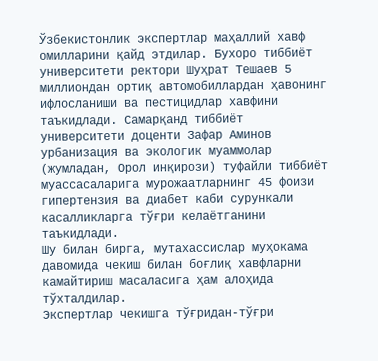Ўзбекистонлик экспертлар маҳаллий хавф омилларини қайд этдилар. Бухоро тиббиёт университети ректори Шуҳрат Тешаев 5 миллиондан ортиқ автомобиллардан ҳавонинг ифлосланиши ва пестицидлар хавфини таъкидлади. Самарқанд тиббиёт университети доценти Зафар Аминов урбанизация ва экологик муаммолар (жумладан, Орол инқирози) туфайли тиббиёт муассасаларига мурожаатларнинг 45 фоизи гипертензия ва диабет каби сурункали касалликларга тўғри келаётганини таъкидлади.
Шу билан бирга, мутахассислар муҳокама давомида чекиш билан боғлиқ хавфларни камайтириш масаласига ҳам алоҳида тўхталдилар.
Экспертлар чекишга тўғридан-тўғри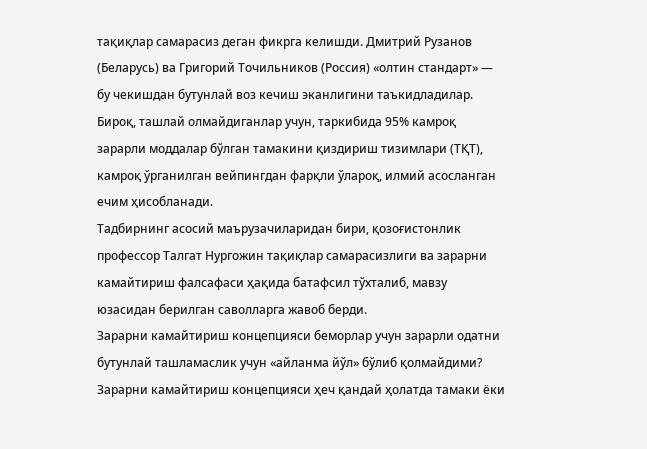тақиқлар самарасиз деган фикрга келишди. Дмитрий Рузанов (Беларусь) ва Григорий Точильников (Россия) «олтин стандарт» — бу чекишдан бутунлай воз кечиш эканлигини таъкидладилар. Бироқ, ташлай олмайдиганлар учун, таркибида 95% камроқ зарарли моддалар бўлган тамакини қиздириш тизимлари (ТҚТ), камроқ ўрганилган вейпингдан фарқли ўлароқ, илмий асосланган ечим ҳисобланади.
Тадбирнинг асосий маърузачиларидан бири, қозоғистонлик профессор Талгат Нургожин тақиқлар самарасизлиги ва зарарни камайтириш фалсафаси ҳақида батафсил тўхталиб, мавзу юзасидан берилган саволларга жавоб берди.
Зарарни камайтириш концепцияси беморлар учун зарарли одатни бутунлай ташламаслик учун «айланма йўл» бўлиб қолмайдими?
Зарарни камайтириш концепцияси ҳеч қандай ҳолатда тамаки ёки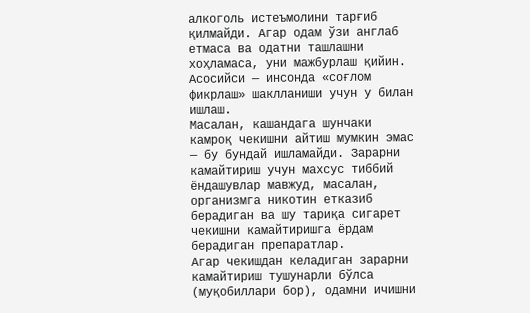алкоголь истеъмолини тарғиб қилмайди. Агар одам ўзи англаб етмаса ва одатни ташлашни хоҳламаса, уни мажбурлаш қийин. Асосийси — инсонда «соғлом фикрлаш» шаклланиши учун у билан ишлаш.
Масалан, кашандага шунчаки камроқ чекишни айтиш мумкин эмас — бу бундай ишламайди. Зарарни камайтириш учун махсус тиббий ёндашувлар мавжуд, масалан, организмга никотин етказиб берадиган ва шу тариқа сигарет чекишни камайтиришга ёрдам берадиган препаратлар.
Агар чекишдан келадиган зарарни камайтириш тушунарли бўлса (муқобиллари бор), одамни ичишни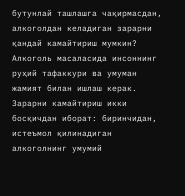бутунлай ташлашга чақирмасдан, алкоголдан келадиган зарарни қандай камайтириш мумкин?
Алкоголь масаласида инсоннинг руҳий тафаккури ва умуман жамият билан ишлаш керак. Зарарни камайтириш икки босқичдан иборат: биринчидан, истеъмол қилинадиган алкоголнинг умумий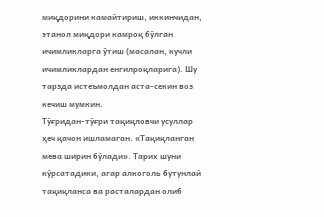миқдорини камайтириш, иккинчидан, этанол миқдори камроқ бўлган ичимликларга ўтиш (масалан, кучли ичимликлардан енгилроқларига). Шу тарзда истеъмолдан аста-секин воз кечиш мумкин.
Тўғридан-тўғри тақиқловчи усуллар ҳеч қачон ишламаган. «Тақиқланган мева ширин бўлади». Тарих шуни кўрсатадики, агар алкоголь бутунлай тақиқланса ва расталардан олиб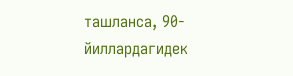ташланса, 90-йиллардагидек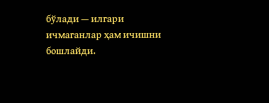бўлади — илгари ичмаганлар ҳам ичишни бошлайди.